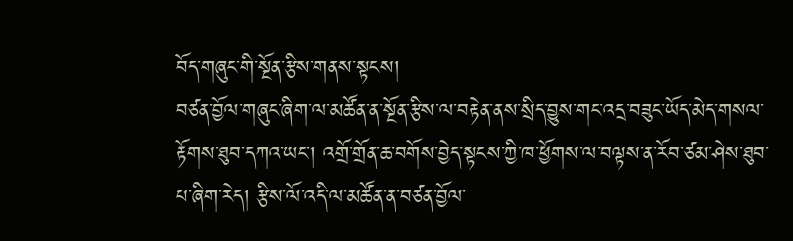བོད་གཞུང་གི་སྔོན་རྩིས་གནས་སྟངས།
བཙན་བྱོལ་གཞུང་ཞིག་ལ་མཚོན་ན་སྔོན་རྩིས་ལ་བརྟེན་ནས་སྲིད་བྱུས་གང་འདྲ་བཟུང་ཡོད་མེད་གསལ་རྟོགས་ཐུབ་དཀའ་ཡང་། འགྲོ་གྲོན་ཆ་བགོས་བྱེད་སྟངས་ཀྱི་ཁ་ཕྱོགས་ལ་བལྟས་ན་རོབ་ཙམ་ཤེས་ཐུབ་པ་ཞིག་རེད། རྩིས་ལོ་འདི་ལ་མཚོན་ན་བཙན་བྱོལ་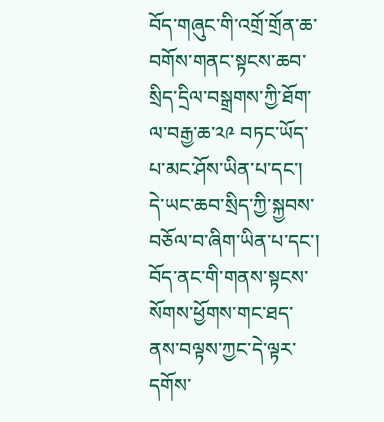བོད་གཞུང་གི་འགྲོ་གྲོན་ཆ་བགོས་གནང་སྟངས་ཆབ་སྲིད་དྲིལ་བསྒྲགས་ཀྱི་ཐོག་ལ་བརྒྱ་ཆ་༢༩ བཏང་ཡོད་པ་མང་ཤོས་ཡིན་པ་དང་། དེ་ཡང་ཆབ་སྲིད་ཀྱི་སྐྱབས་བཅོལ་བ་ཞིག་ཡིན་པ་དང་། བོད་ནང་གི་གནས་སྟངས་སོགས་ཕྱོགས་གང་ཐད་ནས་བལྟས་ཀྱང་དེ་ལྟར་དགོས་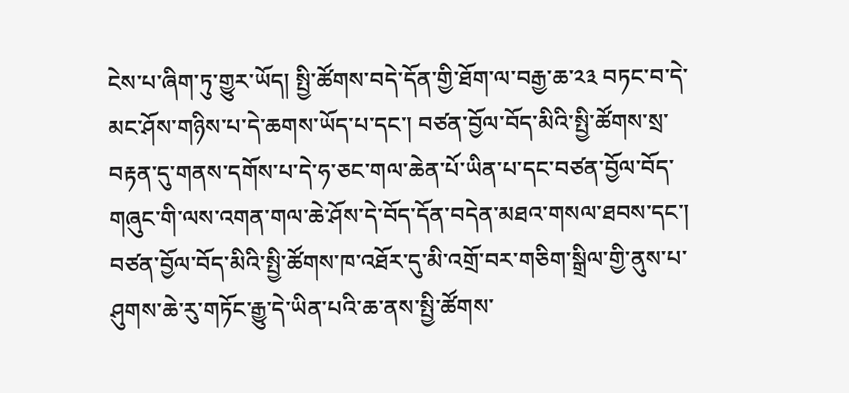ངེས་པ་ཞིག་ཏུ་གྱུར་ཡོད། སྤྱི་ཚོགས་བདེ་དོན་གྱི་ཐོག་ལ་བརྒྱ་ཆ་༢༣ བཏང་བ་དེ་མང་ཤོས་གཉིས་པ་དེ་ཆགས་ཡོད་པ་དང་། བཙན་བྱོལ་བོད་མིའི་སྤྱི་ཚོགས་སྲ་བརྟན་དུ་གནས་དགོས་པ་དེ་ཧ་ཅང་གལ་ཆེན་པོ་ཡིན་པ་དང་བཙན་བྱོལ་བོད་གཞུང་གི་ལས་འགན་གལ་ཆེ་ཤོས་དེ་བོད་དོན་བདེན་མཐའ་གསལ་ཐབས་དང་། བཙན་བྱོལ་བོད་མིའི་སྤྱི་ཚོགས་ཁ་འཐོར་དུ་མི་འགྲོ་བར་གཅིག་སྒྲིལ་གྱི་ནུས་པ་ཤུགས་ཆེ་རུ་གཏོང་རྒྱུ་དེ་ཡིན་པའི་ཆ་ནས་སྤྱི་ཚོགས་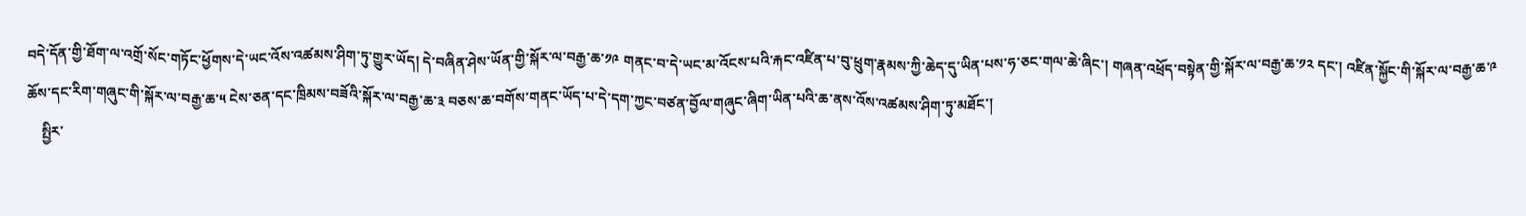བདེ་དོན་གྱི་ཐོག་ལ་འགྲོ་སོང་གཏོང་ཕྱོགས་དེ་ཡང་འོས་འཚམས་ཤིག་ཏུ་གྱུར་ཡོད། དེ་བཞིན་ཤེས་ཡོན་གྱི་སྐོར་ལ་བརྒྱ་ཆ་༡༩ གནང་བ་དེ་ཡང་མ་འོངས་པའི་རྐང་འཛིན་པ་བུ་ཕྲུག་རྣམས་ཀྱི་ཆེད་དུ་ཡིན་པས་ཧ་ཅང་གལ་ཆེ་ཞིང་། གཞན་འཕྲོད་བསྟེན་གྱི་སྐོར་ལ་བརྒྱ་ཆ་༡༢ དང་། འཛིན་སྐྱོང་གི་སྐོར་ལ་བརྒྱ་ཆ་༩ ཆོས་དང་རིག་གཞུང་གི་སྐོར་ལ་བརྒྱ་ཆ་༥ ངེས་ཅན་དང་ཁྲིམས་བཟོའི་སྐོར་ལ་བརྒྱ་ཆ་༣ བཅས་ཆ་བགོས་གནང་ཡོད་པ་དེ་དག་ཀྱང་བཙན་བྱོལ་གཞུང་ཞིག་ཡིན་པའི་ཆ་ནས་འོས་འཚམས་ཤིག་ཏུ་མཐོང་།
    སྤྱིར་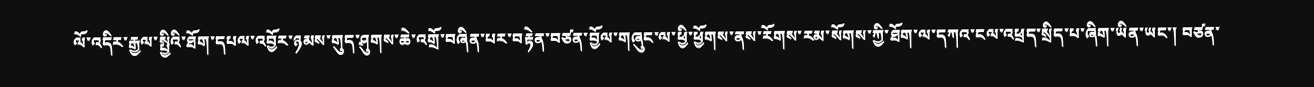ལོ་འདིར་རྒྱལ་སྤྱིའི་ཐོག་དཔལ་འབྱོར་ཉམས་གུད་ཤུགས་ཆེ་འགྲོ་བཞིན་པར་བརྟེན་བཙན་བྱོལ་གཞུང་ལ་ཕྱི་ཕྱོགས་ནས་རོགས་རམ་སོགས་ཀྱི་ཐོག་ལ་དཀའ་ངལ་འཕྲད་སྲིད་པ་ཞིག་ཡིན་ཡང་། བཙན་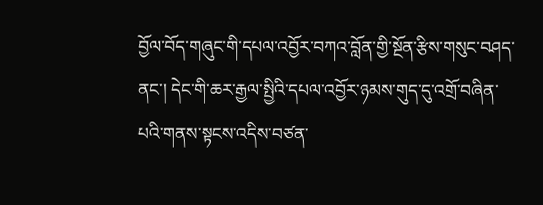བྱོལ་བོད་གཞུང་གི་དཔལ་འབྱོར་བཀའ་བློན་གྱི་སྔོན་རྩིས་གསུང་བཤད་ནང་། དེང་གི་ཆར་རྒྱལ་སྤྱིའི་དཔལ་འབྱོར་ཉམས་གུད་དུ་འགྲོ་བཞིན་པའི་གནས་སྟངས་འདིས་བཙན་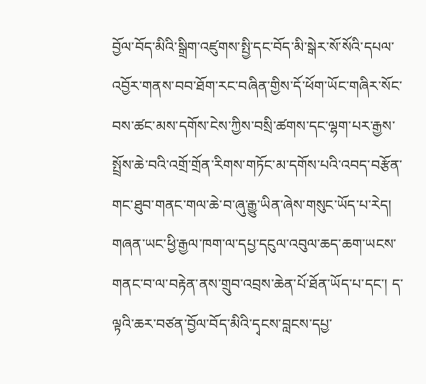བྱོལ་བོད་མིའི་སྒྲིག་འཛུགས་སྤྱི་དང་བོད་མི་སྒེར་སོ་སོའི་དཔལ་འབྱོར་གནས་བབ་ཐོག་རང་བཞིན་གྱིས་དོ་ཕོག་ཡོང་གཞིར་སོང་བས་ཚང་མས་དགོས་ངེས་ཀྱིས་བསྲི་ཚགས་དང་ལྷག་པར་རྒྱས་སྤྲོས་ཆེ་བའི་འགྲོ་གྲོན་རིགས་གཏོང་མ་དགོས་པའི་འབད་བརྩོན་གང་ཐུབ་གནང་གལ་ཆེ་བ་ཞུ་རྒྱུ་ཡིན་ཞེས་གསུང་ཡོད་པ་རེད། གཞན་ཡང་ཕྱི་རྒྱལ་ཁག་ལ་དཔྱ་དངུལ་འབུལ་ཆད་ཆག་ཡངས་གནང་བ་ལ་བརྟེན་ནས་གྲུབ་འབྲས་ཆེན་པོ་ཐོན་ཡོད་པ་དང་། ད་ལྟའི་ཆར་བཙན་བྱོལ་བོད་མིའི་དྭངས་བླངས་དཔྱ་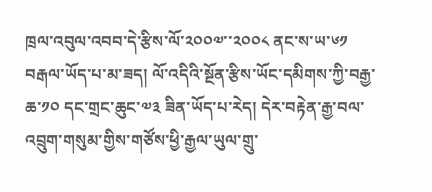ཁྲལ་འབུལ་འབབ་དེ་རྩིས་ལོ་༢༠༠༧་་༢༠༠༨ ནང་ས་ཡ་༦༡ བརྒལ་ཡོད་པ་མ་ཟད། ལོ་འདིའི་སྔོན་རྩིས་ཡོང་དམིགས་ཀྱི་བརྒྱ་ཆ་༡༠ དང་གྲང་ཆུང་༧༣ ཟིན་ཡོད་པ་རེད། དེར་བརྟེན་རྒྱ་བལ་འབྲུག་གསུམ་གྱིས་གཙོས་ཕྱི་རྒྱལ་ཡུལ་གྲུ་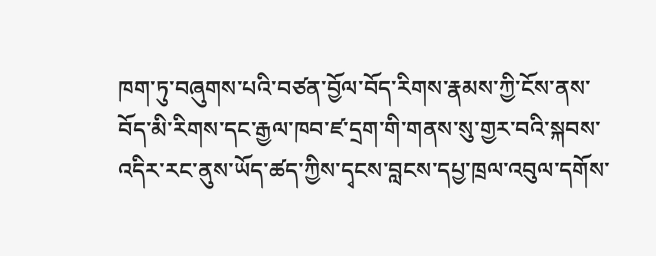ཁག་ཏུ་བཞུགས་པའི་བཙན་བྱོལ་བོད་རིགས་རྣམས་ཀྱི་ངོས་ནས་བོད་མི་རིགས་དང་རྒྱལ་ཁབ་ཛ་དྲག་གི་གནས་སུ་གྱར་བའི་སྐབས་འདིར་རང་ནུས་ཡོད་ཚད་ཀྱིས་དྭངས་བླངས་དཔྱ་ཁྲལ་འབུལ་དགོས་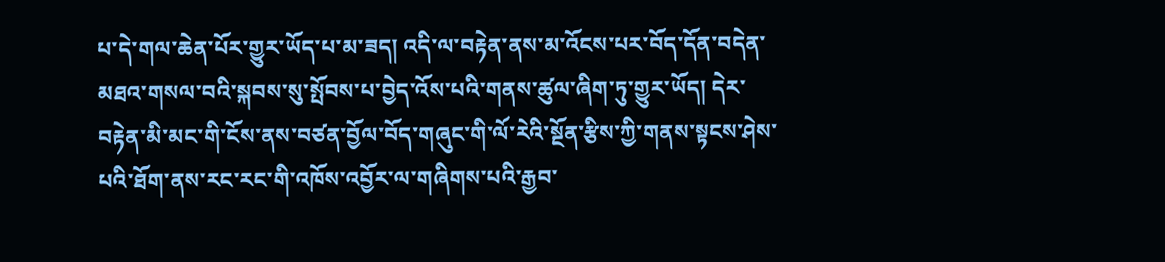པ་དེ་གལ་ཆེན་པོར་གྱུར་ཡོད་པ་མ་ཟད། འདི་ལ་བརྟེན་ནས་མ་འོངས་པར་བོད་དོན་བདེན་མཐའ་གསལ་བའི་སྐབས་སུ་སྤོབས་པ་བྱེད་འོས་པའི་གནས་ཚུལ་ཞིག་ཏུ་གྱུར་ཡོད། དེར་བརྟེན་མི་མང་གི་ངོས་ནས་བཙན་བྱོལ་བོད་གཞུང་གི་ལོ་རེའི་སྔོན་རྩིས་ཀྱི་གནས་སྟངས་ཤེས་པའི་ཐོག་ནས་རང་རང་གི་འཁོས་འབྱོར་ལ་གཞིགས་པའི་རྒྱབ་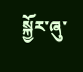སྐྱོར་ཞུ་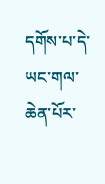དགོས་པ་དེ་ཡང་གལ་ཆེན་པོར་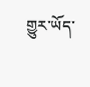གྱུར་ཡོད་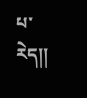པ་རེད།།